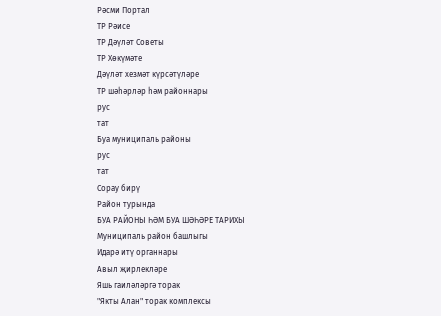Рәсми Портал
ТР Рәисе
ТР Дәүләт Советы
ТР Хөкүмәте
Дәүләт хезмәт күрсәтүләре
ТР шәһәрләр һәм районнары
рус
тат
Буа муниципаль районы
рус
тат
Сорау бирү
Район турында
БУА РАЙОНЫ ҺӘМ БУА ШӘҺӘРЕ ТАРИХЫ
Муниципаль район башлыгы
Идарә итү органнары
Авыл җирлекләре
Яшь гаиләләргә торак
"Якты Алан" торак комплексы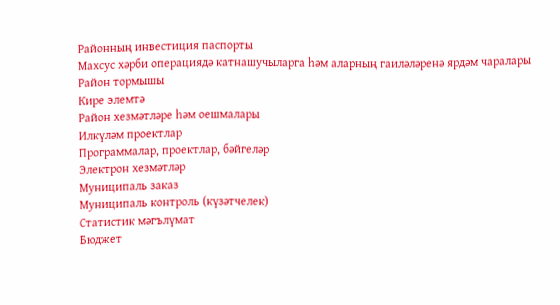Районның инвестиция паспорты
Махсус хәрби операциядә катнашучыларга һәм аларның гаиләләренә ярдәм чаралары
Район тормышы
Кире элемтә
Район хезмәтләре һәм оешмалары
Илкүләм проектлар
Программалар, проектлар, бәйгеләр
Электрон хезмәтләр
Муниципаль заказ
Муниципаль контроль (күзәтчелек)
Статистик мәгълүмат
Бюджет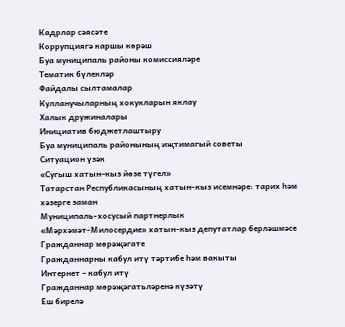Кадрлар сәясәте
Коррупциягә каршы көрәш
Буа муниципаль районы комиссияләре
Тематик бүлекләр
Файдалы сылтамалар
Кулланучыларның хокукларын яклау
Халык дружиналары
Инициатив бюджетлаштыру
Буа муниципаль районының иҗтимагый советы
Ситуацион үзәк
«Сугыш хатын–кыз йөзе түгел»
Татарстан Республикасының хатын-кыз исемнәре: тарих һәм хәзерге заман
Муниципаль-хосусый партнерлык
«Мәрхәмәт-Милосердие» хатын-кыз депутатлар берләшмәсе
Гражданнар мөрәҗәгате
Гражданнарны кабул итү тәртибе һәм вакыты
Интернет – кабул итү
Гражданнар мөрәҗәгатьләренә күзәтү
Еш бирелә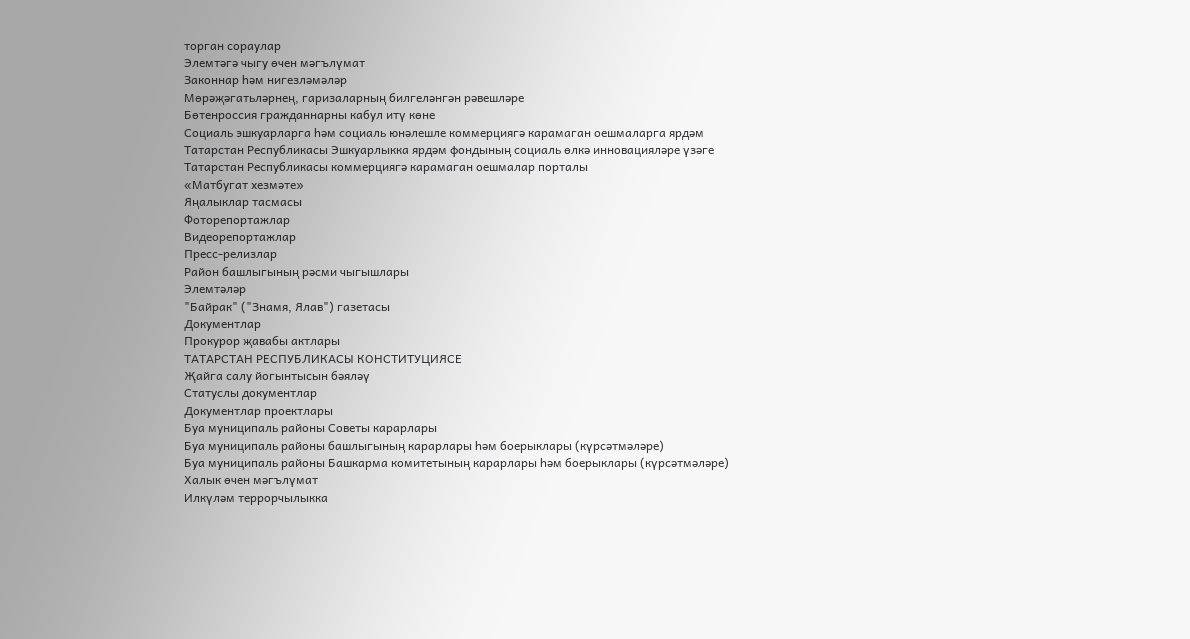торган сораулар
Элемтәгә чыгу өчен мәгълүмат
Законнар һәм нигезләмәләр
Мөрәҗәгатьләрнең, гаризаларның билгеләнгән рәвешләре
Бөтенроссия гражданнарны кабул итү көне
Социаль эшкуарларга һәм социаль юнәлешле коммерциягә карамаган оешмаларга ярдәм
Татарстан Республикасы Эшкуарлыкка ярдәм фондының социаль өлкә инновацияләре үзәге
Татарстан Республикасы коммерциягә карамаган оешмалар порталы
«Матбугат хезмәте»
Яңалыклар тасмасы
Фоторепортажлар
Видеорепортажлар
Пресс-релизлар
Район башлыгының рәсми чыгышлары
Элемтәләр
"Байрак" ("Знамя, Ялав") газетасы
Документлар
Прокурор җавабы актлары
ТАТАРСТАН РЕСПУБЛИКАСЫ КОНСТИТУЦИЯСЕ
Җайга салу йогынтысын бәяләү
Статуслы документлар
Документлар проектлары
Буа муниципаль районы Советы карарлары
Буа муниципаль районы башлыгының карарлары һәм боерыклары (күрсәтмәләре)
Буа муниципаль районы Башкарма комитетының карарлары һәм боерыклары (күрсәтмәләре)
Халык өчен мәгълүмат
Илкүләм террорчылыкка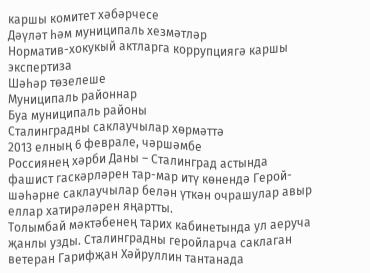каршы комитет хәбәрчесе
Дәүләт һәм муниципаль хезмәтләр
Норматив-хокукый актларга коррупциягә каршы экспертиза
Шәһәр төзелеше
Муниципаль районнар
Буа муниципаль районы
Сталинградны саклаучылар хөрмәттә
2013 елның 6 феврале, чәршәмбе
Россиянең хәрби Даны – Сталинград астында фашист гаскәрләрен тар-мар итү көнендә Герой-шәһәрне саклаучылар белән үткән очрашулар авыр еллар хатирәләрен яңартты.
Толымбай мәктәбенең тарих кабинетында ул аеруча җанлы узды. Сталинградны геройларча саклаган ветеран Гарифҗан Хәйруллин тантанада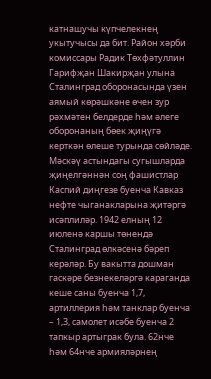катнашучы күпчелекнең укытучысы да бит. Район хәрби комиссары Радик Төхфәтуллин Гарифҗан Шакирҗан улына Сталинград оборонасында үзен аямый көрәшкәне өчен зур рәхмәтен белдерде һәм әлеге оборонаның бөек җиңүгә керткән өлеше турында сөйләде. Мәскәү астындагы сугышларда җиңелгәннән соң фашистлар Каспий диңгезе буенча Кавказ нефте чыганакларына җитәргә исәплиләр. 1942 елның 12 июленә каршы төнендә Сталинград өлкәсенә бәреп керәләр. Бу вакытта дошман гаскәре безнекеләргә караганда кеше саны буенча 1,7, артиллерия һәм танклар буенча – 1,3, самолет исәбе буенча 2 тапкыр артыграк була. 62нче һәм 64нче армияләрнең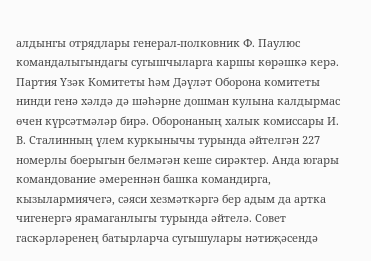алдынгы отрядлары генерал-полковник Ф. Паулюс командалыгындагы сугышчыларга каршы көрәшкә керә. Партия Үзәк Комитеты һәм Дәүләт Оборона комитеты нинди генә хәлдә дә шәһәрне дошман кулына калдырмас өчен күрсәтмәләр бирә. Оборонаның халык комиссары И. В. Сталинның үлем куркынычы турында әйтелгән 227 номерлы боерыгын белмәгән кеше сирәктер. Анда югары командование әмереннән башка командирга, кызылармиячегә, сәяси хезмәткәргә бер адым да артка чигенергә ярамаганлыгы турында әйтелә. Совет гаскәрләренең батырларча сугышулары нәтиҗәсендә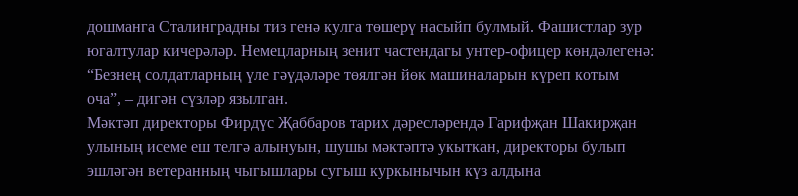дошманга Сталинградны тиз генә кулга төшерү насыйп булмый. Фашистлар зур югалтулар кичерәләр. Немецларның зенит частендагы унтер-офицер көндәлегенә: “Безнең солдатларның үле гәүдәләре төялгән йөк машиналарын күреп котым оча”, – дигән сүзләр язылган.
Мәктәп директоры Фирдүс Җаббаров тарих дәресләрендә Гарифҗан Шакирҗан улының исеме еш телгә алынуын, шушы мәктәптә укыткан, директоры булып эшләгән ветеранның чыгышлары сугыш куркынычын күз алдына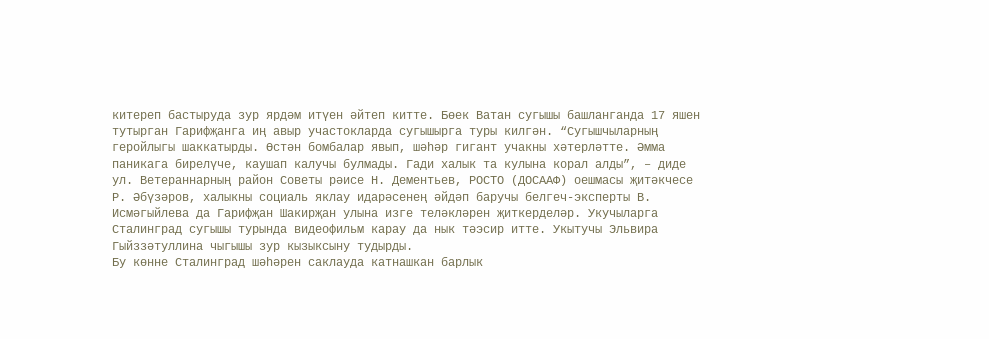китереп бастыруда зур ярдәм итүен әйтеп китте. Бөек Ватан сугышы башланганда 17 яшен тутырган Гарифҗанга иң авыр участокларда сугышырга туры килгән. “Сугышчыларның геройлыгы шаккатырды. Өстән бомбалар явып, шәһәр гигант учакны хәтерләтте. Әмма паникага бирелүче, каушап калучы булмады. Гади халык та кулына корал алды”, – диде ул. Ветераннарның район Советы рәисе Н. Дементьев, РОСТО (ДОСААФ) оешмасы җитәкчесе Р. Әбүзәров, халыкны социаль яклау идарәсенең әйдәп баручы белгеч-эксперты В. Исмәгыйлева да Гарифҗан Шакирҗан улына изге теләкләрен җиткерделәр. Укучыларга Сталинград сугышы турында видеофильм карау да нык тәэсир итте. Укытучы Эльвира Гыйззәтуллина чыгышы зур кызыксыну тудырды.
Бу көнне Сталинград шәһәрен саклауда катнашкан барлык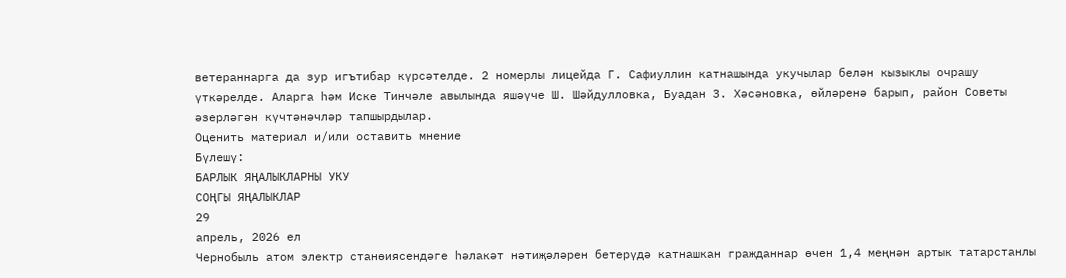ветераннарга да зур игътибар күрсәтелде. 2 номерлы лицейда Г. Сафиуллин катнашында укучылар белән кызыклы очрашу үткәрелде. Аларга һәм Иске Тинчәле авылында яшәүче Ш. Шәйдулловка, Буадан З. Хәсәновка, өйләренә барып, район Советы әзерләгән күчтәнәчләр тапшырдылар.
Оценить материал и/или оставить мнение
Бүлешү:
БАРЛЫК ЯҢАЛЫКЛАРНЫ УКУ
СОҢГЫ ЯҢАЛЫКЛАР
29
апрель, 2026 ел
Чернобыль атом электр станөиясендәге һәлакәт нәтиҗәләрен бетерүдә катнашкан гражданнар өчен 1,4 меңнән артык татарстанлы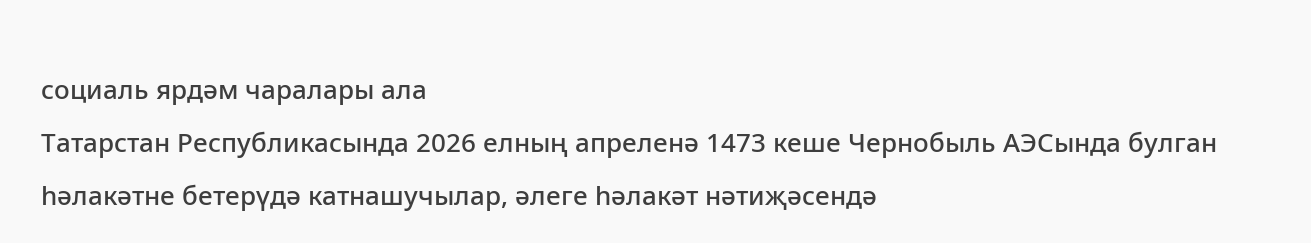социаль ярдәм чаралары ала
Татарстан Республикасында 2026 елның апреленә 1473 кеше Чернобыль АЭСында булган һәлакәтне бетерүдә катнашучылар, әлеге һәлакәт нәтиҗәсендә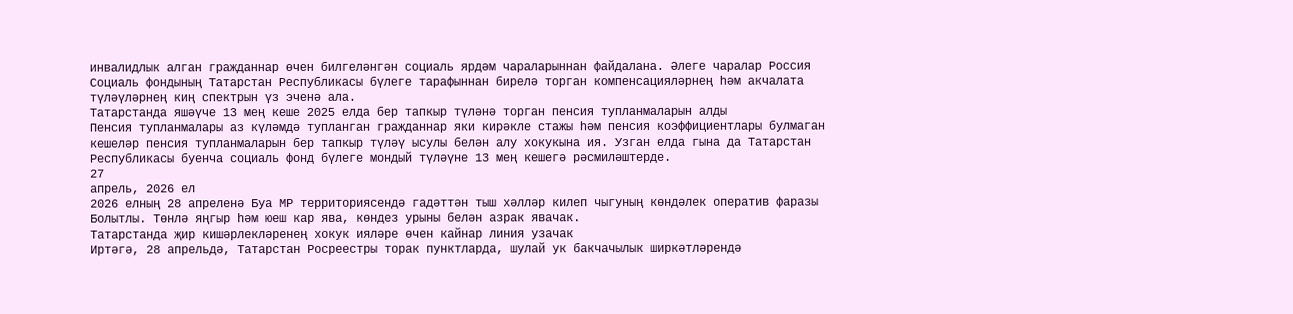инвалидлык алган гражданнар өчен билгеләнгән социаль ярдәм чараларыннан файдалана. Әлеге чаралар Россия Социаль фондының Татарстан Республикасы бүлеге тарафыннан бирелә торган компенсацияләрнең һәм акчалата түләүләрнең киң спектрын үз эченә ала.
Татарстанда яшәүче 13 мең кеше 2025 елда бер тапкыр түләнә торган пенсия тупланмаларын алды
Пенсия тупланмалары аз күләмдә тупланган гражданнар яки кирәкле стажы һәм пенсия коэффициентлары булмаган кешеләр пенсия тупланмаларын бер тапкыр түләү ысулы белән алу хокукына ия. Узган елда гына да Татарстан Республикасы буенча социаль фонд бүлеге мондый түләүне 13 мең кешегә рәсмиләштерде.
27
апрель, 2026 ел
2026 елның 28 апреленә Буа МР территориясендә гадәттән тыш хәлләр килеп чыгуның көндәлек оператив фаразы
Болытлы. Төнлә яңгыр һәм юеш кар ява, көндез урыны белән азрак явачак.
Татарстанда җир кишәрлекләренең хокук ияләре өчен кайнар линия узачак
Иртәгә, 28 апрельдә, Татарстан Росреестры торак пунктларда, шулай ук бакчачылык ширкәтләрендә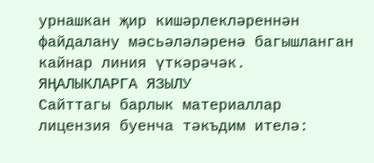урнашкан җир кишәрлекләреннән файдалану мәсьәләләренә багышланган кайнар линия үткәрәчәк.
ЯҢАЛЫКЛАРГА ЯЗЫЛУ
Сайттагы барлык материаллар лицензия буенча тәкъдим ителә: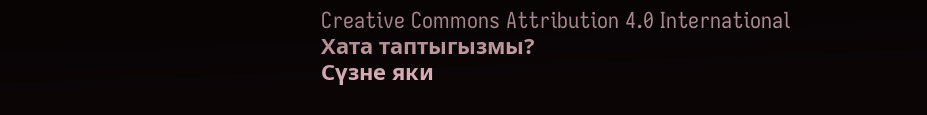Creative Commons Attribution 4.0 International
Хата таптыгызмы?
Сүзне яки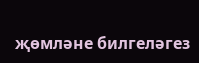җөмләне билгеләгез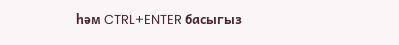һәм CTRL+ENTER басыгыз